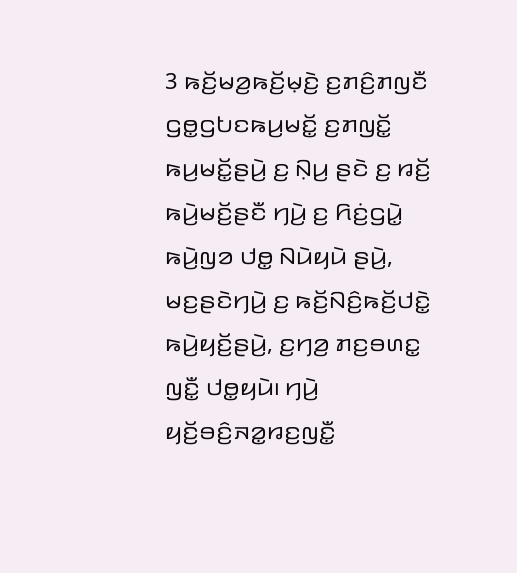3 ꤒꤢꤩ꤬ꤗꤤ꤬ꤒꤢꤩ꤬ꤗ꤫ꤢꤧ꤬ ꤢ꤬ꤊꤢꤨ꤬ꤊꤜꤢꤪ ꤞꤥ꤭ꤞꤝꤢꤒꤣ꤬ꤗꤢꤩ꤭ ꤢ꤬ꤊꤜꤢꤩ꤭ ꤒꤣ꤬ꤗꤢꤩ꤭ꤔꤣꤧ꤬ ꤢ꤬ ꤡ꤫ꤣ꤬ ꤔꤢꤧ ꤢ꤬ ꤙꤢꤩ꤬ ꤒꤣꤧ꤬ꤗꤢꤩ꤬ꤔꤢꤪ ꤚꤣꤧ꤬ ꤢ꤬ ꤖꤢꤦ꤬ꤞꤣꤧ꤭ ꤒꤣꤧ꤬ꤜꤤ ꤓꤥ꤭ ꤡꤣꤧꤟꤣꤧ ꤔꤣꤧ꤬, ꤗꤢ꤬ꤔꤢꤧꤚꤣꤧ꤬ ꤢ꤬ ꤒꤢꤩ꤬ꤡꤢꤨ꤬ꤒꤢꤩ꤬ꤓꤢꤧ꤭ ꤒꤣꤧ꤬ꤟꤢꤩ꤬ꤔꤣꤧ꤬, ꤢ꤬ꤚꤤ꤬ ꤊꤢ꤬ꤋꤛꤢ꤭ ꤜꤢꤪ꤭ ꤓꤥ꤭ꤟꤣꤧ꤯ ꤚꤣꤧ꤬ ꤟꤢꤩ꤬ꤋꤢꤨ꤬ꤏꤤ꤭ꤙꤢ꤬ꤜꤢꤪ꤭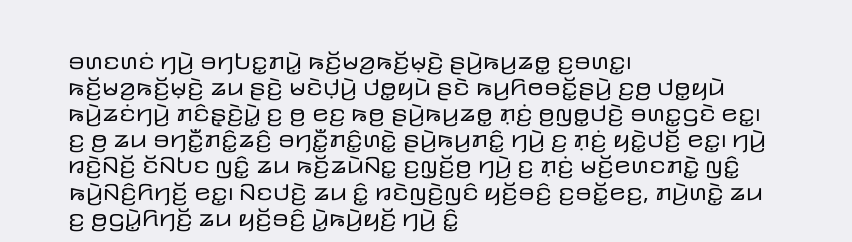ꤋꤛꤢꤛꤢꤦ ꤚꤣꤧ꤬ ꤋꤚꤝꤢ꤭ꤊꤣꤧ꤭ ꤒꤢꤩ꤬ꤗꤤ꤬ꤒꤢꤩ꤬ꤗ꤫ꤢꤧ꤬ ꤔꤣꤧ꤬ꤒꤣ꤬ꤘꤥ꤭ ꤢ꤬ꤋꤛꤢ꤭꤯
ꤒꤢꤩ꤬ꤗꤤ꤬ꤒꤢꤩ꤬ꤗ꤫ꤢꤧ꤬ ꤘꤣ ꤔꤢꤧ꤬ ꤗꤢꤧꤓ꤫ꤣꤧ꤬ ꤓꤥ꤭ꤟꤣꤧ ꤔꤢꤧ ꤒꤣ꤬ꤖꤥꤋꤢꤩ꤭ꤔꤣꤧ꤬ ꤢ꤬ꤥ꤬ ꤓꤥ꤭ꤟꤣꤧ ꤒꤣꤧ꤬ꤘꤢꤦꤚꤣꤧ꤬ ꤊꤢꤨꤔ꤫ꤢꤧ꤬ꤣꤧ꤭ ꤢ꤬ ꤥ꤬ ꤕꤢ꤬ ꤒꤥ꤬ ꤔꤣꤧ꤬ꤒꤣ꤬ꤘꤥ꤭ ꤊ꤫ꤢꤦ꤬ ꤥ꤬ꤜꤥ꤭ꤓꤢꤧ꤬ ꤋꤛꤢ꤭ꤞꤢꤧ ꤕꤢ꤭꤯ ꤢ꤬ ꤥ꤬ ꤘꤣ ꤋꤚꤢꤪ꤭ꤊꤢꤨ꤭ꤘꤢꤨ꤬ ꤋꤚꤢꤪ꤭ꤊꤢꤨ꤭ꤛꤢꤧ꤭ ꤔꤣꤧ꤬ꤒꤣ꤬ꤊꤢꤨ꤭ ꤚꤣꤧ꤬ ꤢ꤬ ꤊ꤫ꤢꤦ꤬ ꤟꤢꤧ꤭ꤓꤢꤩ꤬ ꤕꤢ꤭꤯ ꤚꤣꤧ꤬ ꤙꤢꤧ꤬ꤡꤢꤩ꤬ ꤢꤩꤡꤝꤢ ꤜꤢꤨ꤭ ꤘꤣ ꤒꤢꤩ꤬ꤘꤣꤧꤡꤢ꤭ ꤢ꤬ꤜ꤫ꤢꤩ꤬ꤥ꤬ ꤚꤣꤧ꤬ ꤢ꤬ ꤊ꤫ꤢꤦ꤬ ꤗꤢꤩ꤬ꤕꤛꤢꤊꤢꤧ꤭ ꤜꤢꤨ꤭ ꤒꤣꤧ꤬ꤡꤢꤨ꤬ꤖꤚꤢꤩ꤬ ꤕꤢ꤭꤯ ꤡꤢꤓꤢꤧ꤬ ꤘꤣ ꤢꤨ꤭ ꤙꤢꤧꤜꤢꤧ꤬ꤜꤢꤨ ꤟꤢꤩ꤬ꤋꤢꤨ꤬ ꤢ꤬ꤋꤢꤩ꤭ꤕꤢ꤬, ꤊꤣꤧ꤬ꤛꤢꤧ꤭ ꤘꤣ ꤢ꤬ ꤥ꤬ꤞꤣꤧ꤭ꤖꤚꤢꤩ꤬ ꤘꤣ ꤟꤢꤩ꤬ꤋꤢꤨ꤬ ꤣꤧ꤭ꤒꤣꤧ꤬ꤟꤢꤩ꤬ ꤚꤣꤧ꤬ ꤢꤨ꤭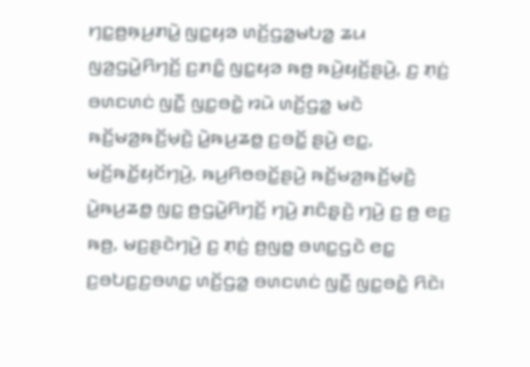ꤚꤢ꤭ꤥ꤬ꤒ꤫ꤣ꤬ꤊꤣꤧ꤭ ꤜꤢ꤭ꤟꤤ ꤛꤢꤩ꤬ꤞꤤ꤭ꤗꤝꤤ꤭ ꤘꤣ ꤜꤤ꤬ꤞꤣꤧ꤭ꤖꤚꤢꤩ꤬ ꤢ꤬ꤊꤢꤨ꤭ ꤜꤢ꤭ꤟꤤ ꤒꤥ꤬ ꤒꤣꤧ꤬ꤟꤢꤩ꤬ꤔꤣꤧ꤬, ꤢ꤬ ꤊ꤫ꤢꤦ꤬ ꤋꤛꤢꤛꤢꤦ ꤜꤢꤪ꤭ ꤜꤢ꤭ꤋꤢꤧ꤭ ꤙꤣꤧ ꤛꤢꤩ꤬ꤞꤤ꤭ ꤗꤢꤧ ꤒꤢꤩ꤬ꤗꤤ꤬ꤒꤢꤩ꤬ꤗ꤫ꤢꤧ꤬ ꤣꤧ꤭ꤒꤣ꤬ꤘꤥ꤭ ꤢ꤬ꤋꤢꤩ꤭ ꤔꤣꤧ꤬ ꤕꤢ꤭, ꤗꤢꤩ꤬ꤒꤢꤩ꤭ꤟꤢꤩꤚꤣꤧ꤬, ꤒꤣ꤬ꤖꤥꤋꤢꤩ꤭ꤔꤣꤧ꤬ ꤒꤢꤩ꤬ꤗꤤ꤬ꤒꤢꤩ꤬ꤗ꤫ꤢꤧ꤬ ꤣꤧ꤭ꤒꤣ꤬ꤘꤥ꤭ ꤜꤢ꤭ ꤥ꤬ꤞꤣꤧ꤭ꤖꤚꤢꤩ꤬ ꤚꤣꤧ꤬ ꤊꤢꤨꤔ꤫ꤢꤧ꤬ ꤚꤣꤧ꤬ ꤢ꤬ ꤥ꤬ ꤕꤢ꤬ ꤒꤥ꤬, ꤗꤢ꤬ꤔꤢꤧꤚꤣꤧ꤬ ꤢ꤬ ꤊ꤫ꤢꤦ꤬ ꤥ꤬ꤜꤥ꤭ ꤋꤛꤢ꤭ꤞꤢꤧ ꤕꤢ꤭ ꤢ꤬ꤋꤝꤢ꤬ꤢ꤬ꤋꤛꤢ꤭ ꤛꤢꤩ꤬ꤞꤤ꤭ ꤋꤛꤢꤛꤢꤦ ꤜꤢꤪ꤭ ꤜꤢ꤭ꤋꤢꤧ꤭ ꤖꤢꤧ꤯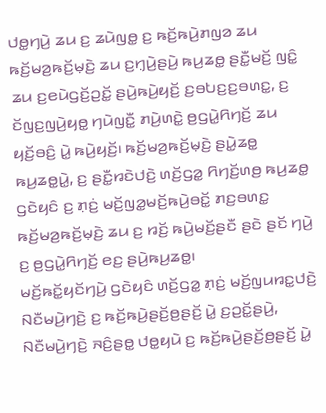ꤓꤥ꤭ꤚꤣꤧ꤬ ꤘꤣ ꤢ꤬ ꤘꤣꤧꤜꤥ꤭ ꤢ꤬ ꤒꤢꤩ꤬ꤒꤣꤧ꤬ꤊꤜꤤ ꤘꤣ ꤒꤢꤩ꤬ꤗꤤ꤬ꤒꤢꤩ꤬ꤗ꤫ꤢꤧ꤬ ꤘꤣ ꤢ꤬ꤚ꤫ꤣꤧ꤬ꤔꤣꤧ꤬ ꤒꤣ꤬ꤘꤥ꤭ ꤔꤢꤪ꤭ꤗꤢꤩ꤬ ꤜꤢꤨ꤭ ꤘꤣ ꤢ꤬ꤕꤣꤧꤞꤢꤩ꤬ꤑꤢꤩ꤭ ꤔꤣꤧ꤬ꤒꤣꤧ꤬ꤟꤢꤩ꤬ ꤢ꤬ꤋꤝꤢ꤬ꤢ꤬ꤋꤛꤢ꤭, ꤢ꤬ ꤢꤩꤜꤢ꤬ꤜꤣꤧ꤬ꤟꤥ꤭ ꤚꤣꤧꤜꤢꤪ꤭ ꤊꤣꤧ꤬ꤛꤢꤧ꤭ ꤥ꤬ꤞꤣꤧ꤭ꤖꤚꤢꤩ꤬ ꤘꤣ ꤟꤢꤩ꤬ꤋꤢꤨ꤬ ꤣꤧ꤭ ꤒꤣꤧ꤬ꤟꤢꤩ꤬꤯ ꤒꤢꤩ꤬ꤗꤤ꤬ꤒꤢꤩ꤬ꤗ꤫ꤢꤧ꤬ ꤔꤣꤧ꤭ꤘꤥ꤭ ꤒꤣ꤬ꤘꤥ꤭ꤣꤧ꤭, ꤢ꤬ ꤔꤢꤪ꤭ꤙꤢꤧꤓꤢꤧ꤬ ꤛꤢꤩ꤬ꤞꤤ꤭ ꤖꤚꤢꤩ꤬ꤛꤥ꤬ ꤒꤣ꤬ꤘꤥ꤭ ꤞꤢꤧꤟꤢꤨ ꤢ꤬ ꤊ꤫ꤢꤦ꤬ ꤗꤢꤩ꤬ꤜꤤ꤭ꤗꤢꤩ꤬ꤒꤣꤧ꤬ꤋꤢꤩ꤭ ꤊꤢ꤬ꤋꤛꤢ꤭ ꤒꤢꤩ꤬ꤗꤤ꤬ꤒꤢꤩ꤬ꤗ꤫ꤢꤧ꤬ ꤘꤣ ꤢ꤬ ꤙꤢꤩ꤬ ꤒꤣꤧ꤬ꤗꤢꤩ꤬ꤔꤢꤪ ꤔꤢꤧ ꤔꤢꤩ ꤚꤣꤧ꤬ ꤢ꤬ ꤥ꤬ꤞꤣꤧ꤭ꤖꤚꤢꤩ꤬ ꤕꤢ꤬ ꤔꤣꤧ꤬ꤒꤣ꤬ꤘꤥ꤭꤯
ꤗꤢꤩ꤬ꤒꤢꤩ꤭ꤟꤢꤩꤚꤣꤧ꤬ ꤞꤢꤧꤟꤢꤨ ꤛꤢꤩ꤬ꤞꤤ꤭ ꤊ꤫ꤢꤦ꤬ ꤗꤢꤩ꤬ꤜꤣꤙꤢ꤭ꤓꤢꤧ꤬ ꤡꤢꤪꤗꤣꤧ꤬ꤚꤢꤧ꤬ ꤢ꤬ ꤒꤢꤩ꤬ꤒꤣꤧ꤬ꤔꤢꤩ꤬ꤥ꤬ꤔꤢꤩ꤬ ꤣꤧ꤭ ꤢ꤬ꤑꤢꤩ꤭ꤔꤣꤧ꤬, ꤡꤢꤪꤗꤣꤧ꤬ꤚꤢꤧ꤬ ꤏꤢꤨ꤬ꤔꤥ꤭ ꤓꤥ꤭ꤟꤣꤧ ꤢ꤬ ꤒꤢꤩ꤬ꤒꤣꤧ꤬ꤔꤢꤩ꤬ꤥ꤬ꤔꤢꤩ꤬ ꤣꤧ꤭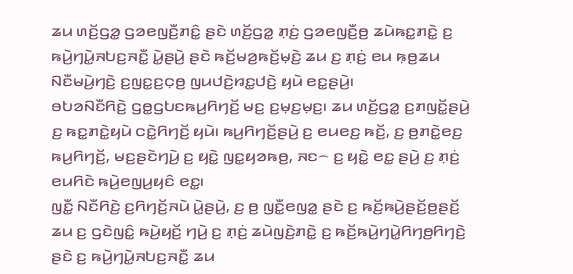ꤘꤣ ꤛꤢꤩ꤬ꤞꤤ꤭ ꤞꤤꤕꤜꤢꤪ꤬ꤊꤢꤨ꤭ ꤔꤢꤧ ꤛꤢꤩ꤬ꤞꤤ꤭ ꤊ꤫ꤢꤦ꤬ ꤞꤤꤕꤜꤢꤪ꤬ꤥ꤬ ꤘꤣꤧꤒꤢ꤭ꤊꤢꤧ꤭ ꤢ꤬ ꤒꤣꤧ꤬ꤚꤣꤧ꤭ꤏꤝꤢ꤬ꤏꤢꤪ꤭ ꤣꤧ꤭ꤔꤣꤧ꤬ ꤔꤢꤧ ꤒꤢꤩ꤬ꤗꤤ꤬ꤒꤢꤩ꤬ꤗ꤫ꤢꤧ꤬ ꤘꤣ ꤢ꤬ ꤊ꤫ꤢꤦ꤬ ꤕꤣ ꤒ꤫ꤥ꤬ꤘꤣ ꤡꤢꤪꤗꤣꤧ꤬ꤚꤢꤧ꤬ ꤢ꤬ꤜꤢ꤭ꤢ꤬ꤍ꤫ꤥ꤬ ꤜꤣꤓꤢꤧ꤬ꤙꤢ꤭ꤓꤢꤧ꤬ ꤟꤣꤧ ꤕꤢ꤭ꤔꤣꤧ꤬꤯
ꤋꤝꤤꤡꤢꤪꤖꤢꤧ꤬ ꤞꤥ꤭ꤞꤝꤢꤒꤣ꤬ꤖꤚꤢꤩ꤬ ꤗꤢ꤬ ꤢ꤬ꤗ꤫ꤢ꤬ꤗ꤫ꤢ꤬꤯ ꤘꤣ ꤛꤢꤩ꤬ꤞꤤ꤭ ꤢ꤬ꤊꤜꤢꤩ꤭ꤔꤣꤧ꤬ ꤢ꤬ ꤒꤢ꤭ꤊꤢꤧ꤭ꤟꤣꤧ ꤍꤢꤧ꤭ꤖꤚꤢꤩ꤬ ꤟꤣꤧ꤯ ꤒꤣ꤬ꤖꤚꤢꤩ꤬ꤔꤣꤧ꤬ ꤢ꤬ ꤕꤣꤕꤢ꤬ ꤒꤢꤩ꤬, ꤢ꤬ ꤥ꤬ꤊꤢꤧ꤭ꤕꤢ꤬ ꤒꤣ꤬ꤖꤚꤢꤩ꤬, ꤗꤢ꤬ꤔꤢꤧꤚꤣꤧ꤬ ꤢ꤬ ꤟꤢꤧ꤭ ꤜꤢ꤭ꤟꤤꤒꤥ꤬, ꤏꤢ꤮ ꤢ꤬ ꤟꤢꤧ꤭ ꤕꤢ꤭ ꤔꤣꤧ꤬ ꤢ꤬ ꤊ꤫ꤢꤦ꤬ ꤕꤣꤖꤢꤧ ꤒꤣꤧ꤬ꤕꤜꤣ꤬ꤟꤢꤨ ꤕꤢ꤭꤯
ꤜꤢꤪ꤭ ꤡꤢꤪꤖꤢꤧ꤬ ꤢ꤬ꤖꤚꤢꤩ꤬ꤏꤣꤧ ꤣꤧ꤭ꤔꤣꤧ꤬, ꤢ꤬ ꤥ꤬ ꤜꤢꤪ꤭ꤕꤜꤤ꤭ ꤔꤢꤧ ꤢ꤬ ꤒꤢꤩ꤬ꤒꤣꤧ꤬ꤔꤢꤩ꤬ꤥ꤬ꤔꤢꤩ꤬ ꤘꤣ ꤢ꤬ ꤞꤢꤧꤜꤢꤨ꤭ ꤒꤣꤧ꤬ꤟꤢꤩ꤬ ꤚꤣꤧ꤬ ꤢ꤬ ꤊ꤫ꤢꤦ꤬ ꤘꤣꤧꤜꤢꤧ꤬ꤊꤢꤧ꤭ ꤢ꤬ ꤒꤢꤩ꤬ꤒꤣꤧ꤬ꤚꤣꤧ꤭ꤖꤚꤥ꤬ꤖꤚꤢꤧ꤬ ꤔꤢꤧ ꤢ꤬ ꤒꤣꤧ꤬ꤚꤣꤧ꤭ꤏꤝꤢ꤬ꤏꤢꤪ꤭ ꤘꤣ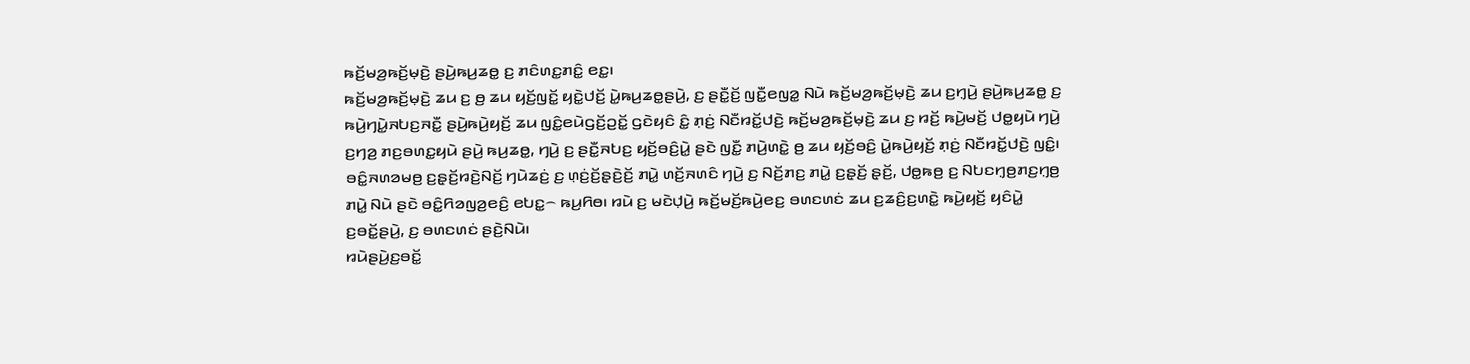ꤒꤢꤩ꤬ꤗꤤ꤬ꤒꤢꤩ꤬ꤗ꤫ꤢꤧ꤬ ꤔꤣꤧ꤬ꤒꤣ꤬ꤘꤥ꤭ ꤢ꤬ ꤊꤢꤨꤛꤢ꤭ꤊꤢꤨ꤭ ꤕꤢ꤭꤯
ꤒꤢꤩ꤬ꤗꤤ꤬ꤒꤢꤩ꤬ꤗ꤫ꤢꤧ꤬ ꤘꤣ ꤢ꤬ ꤥ꤬ ꤘꤣ ꤟꤢꤩ꤬ꤜꤢꤩ꤭ ꤟꤢꤧ꤭ꤓꤢꤩ꤬ ꤣꤧ꤭ꤒꤣ꤬ꤘꤥ꤭ꤔꤣꤧ꤬, ꤢ꤬ ꤔꤢꤪ꤭ꤢꤩ꤬ ꤜꤢꤪ꤭ꤕꤜꤤ꤭ ꤡꤣꤧ ꤒꤢꤩ꤬ꤗꤤ꤬ꤒꤢꤩ꤬ꤗ꤫ꤢꤧ꤬ ꤘꤣ ꤢ꤬ꤚ꤫ꤣꤧ꤬ ꤔꤣꤧ꤬ꤒꤣ꤬ꤘꤥ꤭ ꤢ꤬ ꤒꤣꤧ꤬ꤚꤣꤧ꤭ꤏꤝꤢ꤬ꤏꤢꤪ꤭ ꤔꤣꤧ꤬ꤒꤣꤧ꤬ꤟꤢꤩ꤬ ꤘꤣ ꤜꤢꤨ꤭ꤕꤣꤧꤞꤢꤩ꤬ꤑꤢꤩ꤭ ꤞꤢꤧꤟꤢꤨ ꤢꤨ꤭ ꤊ꤫ꤢꤦ꤬ ꤡꤢꤪꤙꤢꤩ꤭ꤓꤢꤧ꤬ ꤒꤢꤩ꤬ꤗꤤ꤬ꤒꤢꤩ꤬ꤗ꤫ꤢꤧ꤬ ꤘꤣ ꤢ꤬ ꤙꤢꤩ꤬ ꤒꤣꤧ꤬ꤗꤢꤩ꤬ ꤓꤥ꤭ꤟꤣꤧ ꤚꤣꤧ꤬ ꤢ꤬ꤚꤤ꤬ ꤊꤢ꤬ꤋꤛꤢ꤭ꤟꤣꤧ ꤔꤣꤧ꤬ ꤒꤣ꤬ꤘꤥ꤭, ꤚꤣꤧ꤬ ꤢ꤬ ꤔꤢꤪ꤭ꤏꤝꤢ꤬ ꤟꤢꤩ꤬ꤋꤢꤨ꤬ꤣꤧ꤭ ꤔꤢꤧ ꤜꤢꤪ꤭ ꤊꤣꤧ꤬ꤛꤢꤧ꤭ ꤥ꤬ ꤘꤣ ꤟꤢꤩ꤬ꤋꤢꤨ꤬ ꤣꤧ꤭ꤒꤣꤧ꤬ꤟꤢꤩ꤬ ꤊ꤫ꤢꤦ꤬ ꤡꤢꤪꤙꤢꤩ꤭ꤓꤢꤧ꤬ ꤜꤢꤨ꤭꤯
ꤋꤢꤨ꤭ꤏꤛꤤꤗꤥ꤬ ꤢ꤬ꤔ꤫ꤢꤩ꤬ꤙꤢꤧ꤬ꤡꤢꤩ꤬ ꤚꤣꤧꤘꤢꤦ꤬ ꤢ꤬ ꤛ꤫ꤢꤦ꤬ꤢꤩ꤬ꤔ꤫ꤢꤧ꤬ꤢꤩ꤬ ꤊꤣꤧ꤭ ꤛꤢꤩ꤬ꤏꤛꤢꤨ ꤚꤣꤧ꤬ ꤢ꤬ ꤡꤢꤩ꤬ꤊꤢ꤬ ꤊꤣꤧ꤭ ꤢ꤬ꤔ꤫ꤢꤩ꤬ ꤔ꤫ꤢꤩ꤬, ꤓꤥ꤭ꤒꤥ꤬ ꤢ꤬ ꤡꤝꤢꤚ꤫ꤥ꤬ꤊꤢ꤬ꤚ꤫ꤥ꤬ ꤊꤣꤧ꤭ ꤡꤣꤧ ꤔꤢꤧ ꤋꤢꤨ꤭ꤖꤤꤜꤤ꤬ꤕꤢꤨ꤬ ꤕꤝꤢ꤭꤮ ꤒꤣ꤬ꤖꤥ꤯ ꤙꤣꤧ ꤢ꤬ ꤗꤢꤧꤓ꤫ꤣꤧ꤬ ꤒꤢꤩ꤬ꤗꤢꤩ꤬ꤒꤣꤧ꤬ꤕꤢ꤬ ꤋꤛꤢꤛꤢꤦ ꤘꤣ ꤢ꤬ꤘꤢꤨ꤬ꤢ꤬ꤛꤢꤧ꤭ ꤒꤣꤧ꤬ꤟꤢꤩ꤬ ꤟꤢꤨꤣꤧ꤭ ꤢ꤬ꤋꤢꤩ꤭ꤔꤣꤧ꤬, ꤢ꤬ ꤋꤛꤢꤛꤢꤦ ꤔꤢꤧ꤬ꤡꤣꤧ꤯
ꤙꤣꤧꤔꤣꤧ꤬ꤢ꤬ꤋꤢꤩ꤭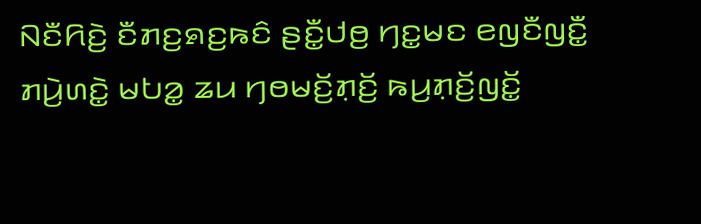ꤡꤢꤪꤖꤢꤧ꤬ ꤢꤪꤊꤢ꤬ꤎꤢ꤬ꤒꤢꤨ ꤔꤢꤪ꤭ꤓꤥ꤬ ꤚꤢ꤭ꤗꤢ ꤕꤜꤢꤪꤜꤢꤪ꤭ ꤊꤣꤧ꤬ꤛꤢꤧ꤭ ꤗꤝꤤ꤭ ꤘꤣ ꤚꤥꤗꤢꤩ꤬ꤊ꤫ꤢꤩ꤬ ꤒꤣ꤬ꤊ꤫ꤢꤩ꤬ꤜꤢꤩ꤭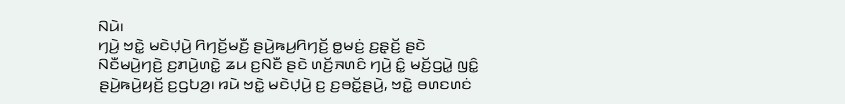ꤡꤣꤧ꤯
ꤚꤣꤧ꤬ ꤠꤢꤧ꤭ ꤗꤢꤧꤓ꤫ꤣꤧ꤬ ꤖꤚꤢꤩ꤬ꤗꤢꤪ꤬ ꤔꤣꤧ꤬ꤒꤣ꤬ꤖꤚꤢꤩ꤬ ꤥ꤭ꤗꤢꤦ꤬ ꤢ꤬ꤔ꤫ꤢꤩ꤬ ꤔꤢꤧ ꤡꤢꤪꤗꤣꤧ꤬ꤚꤢꤧ꤬ ꤢ꤬ꤊꤣꤧ꤬ꤛꤢꤧ꤭ ꤘꤣ ꤢ꤬ꤡꤢꤪ ꤔꤢꤧ ꤛꤢꤩ꤬ꤏꤛꤢꤨ ꤚꤣꤧ꤬ ꤢꤨ꤭ ꤗꤢꤩ꤬ꤞꤣꤧ꤭ ꤜꤢꤨ꤭ ꤔꤣꤧ꤬ꤒꤣꤧ꤬ꤟꤢꤩ꤬ ꤢ꤬ꤞꤝꤤ꤬꤯ ꤙꤣꤧ ꤠꤢꤧ꤭ ꤗꤢꤧꤓ꤫ꤣꤧ꤬ ꤢ꤬ ꤢ꤬ꤋꤢꤩ꤭ꤔꤣꤧ꤬, ꤠꤢꤧ꤭ ꤋꤛꤢꤛꤢꤦ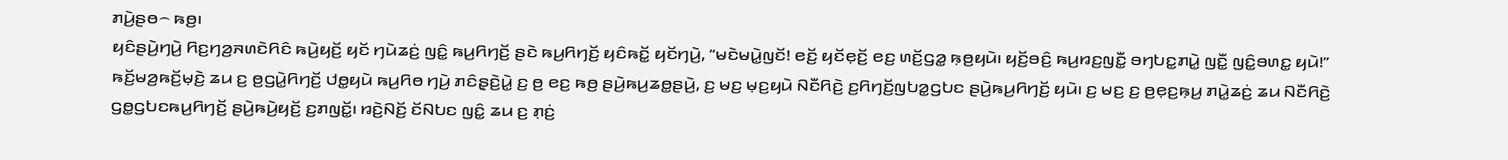ꤊꤣꤧ꤬ꤔꤥ꤮ ꤒꤥ꤬꤯
ꤟꤢꤨꤔꤣꤧ꤬ꤚꤣꤧ꤬ ꤖꤢ꤬ꤚꤤ꤬ꤏꤛꤢꤧꤖꤢꤨ ꤒꤣꤧ꤬ꤟꤢꤩ꤬ ꤟꤢꤩ ꤚꤣꤧꤘꤢꤦ꤬ ꤜꤢꤨ꤭ ꤒꤣ꤬ꤖꤚꤢꤩ꤬ ꤔꤢꤧ ꤒꤣ꤬ꤖꤚꤢꤩ꤬ ꤟꤢꤨꤒꤢꤩ꤭ ꤟꤢꤩꤚꤣꤧ꤬, “ꤗꤢꤧꤗꤣꤧ꤭ꤜꤢꤩ! ꤕꤢꤩ꤬ ꤟꤢꤩꤕ꤫ꤢꤩ꤬ ꤕꤢ꤬ ꤛꤢꤩ꤬ꤞꤤ꤭ ꤒ꤫ꤥ꤬ꤟꤣꤧ꤯ ꤟꤢꤩ꤬ꤋꤢꤨ꤬ ꤒꤣ꤬ꤙꤢ꤬ꤜꤢꤪ꤭ ꤋꤚꤝꤢ꤭ꤊꤣꤧ꤭ ꤜꤢꤪ꤭ ꤜꤢꤨ꤭ꤋꤛꤢ꤭ ꤟꤣꤧ!”
ꤒꤢꤩ꤬ꤗꤤ꤬ꤒꤢꤩ꤬ꤗ꤫ꤢꤧ꤬ ꤘꤣ ꤢ꤬ ꤥ꤬ꤞꤣꤧ꤭ꤖꤚꤢꤩ꤬ ꤓꤥ꤭ꤟꤣꤧ ꤒꤣ꤬ꤖꤥ ꤚꤣꤧ꤬ ꤊꤢꤨꤔ꤫ꤢꤧ꤬ꤣꤧ꤭ ꤢ꤬ ꤥ꤬ ꤕꤢ꤬ ꤒꤥ꤬ ꤔꤣꤧ꤬ꤒꤣ꤬ꤘꤥ꤭ꤔꤣꤧ꤬, ꤢ꤬ ꤗꤢ꤬ ꤗ꤫ꤢ꤬ꤟꤣꤧ ꤡꤢꤪꤖꤢꤧ꤬ ꤢ꤬ꤖꤚꤢꤩ꤬ꤜꤝꤤ꤭ꤞꤝꤢ ꤔꤣꤧ꤬ꤒꤣ꤬ꤖꤚꤢꤩ꤬ ꤟꤣꤧ꤯ ꤢ꤬ ꤗꤢ꤬ ꤢ꤬ ꤥ꤬ꤕ꤫ꤢ꤬ꤒ꤫ꤣ꤬ ꤊꤣꤧ꤭ꤘꤢꤦ꤬ ꤘꤣ ꤡꤢꤪꤖꤢꤧ꤬ ꤞꤥ꤭ꤞꤝꤢꤒꤣ꤬ꤖꤚꤢꤩ꤬ ꤔꤣꤧ꤬ꤒꤣꤧ꤬ꤟꤢꤩ꤬ ꤢ꤬ꤊꤜꤢꤩ꤭꤯ ꤙꤢꤧ꤬ꤡꤢꤩ꤬ ꤢꤩꤡꤝꤢ ꤜꤢꤨ꤭ ꤘꤣ ꤢ꤬ ꤊ꤫ꤢꤦ꤬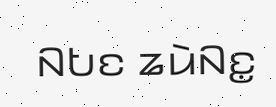ꤡꤝꤢ ꤘꤣꤧꤡꤢ꤭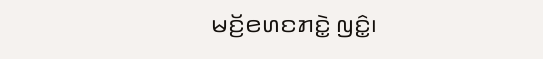ꤗꤢꤩ꤬ꤕꤛꤢꤊꤢꤧ꤭ ꤜꤢꤨ꤭꤯